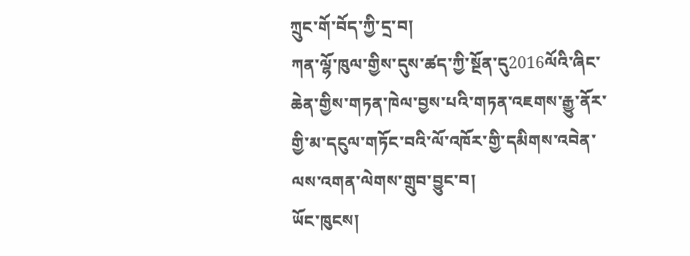ཀྲུང་གོ་བོད་ཀྱི་དྲ་བ།
ཀན་ལྷོ་ཁུལ་གྱིས་དུས་ཚད་ཀྱི་སྔོན་དུ2016ལོའི་ཞིང་ཆེན་གྱིས་གཏན་ཁེལ་བྱས་པའི་གཏན་འཇགས་རྒྱུ་ནོར་གྱི་མ་དངུལ་གཏོང་བའི་ལོ་འཁོར་གྱི་དམིགས་འབེན་ལས་འགན་ལེགས་གྲུབ་བྱུང་བ།
ཡོང་ཁུངས།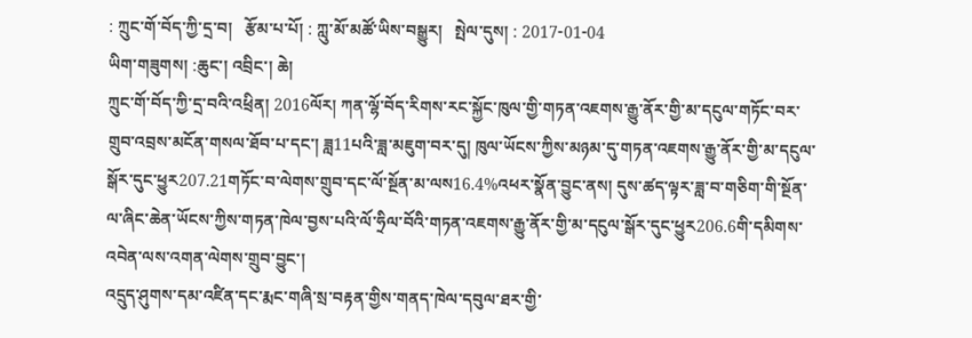: ཀྲུང་གོ་བོད་ཀྱི་དྲ་བ།   རྩོམ་པ་པོ། : ཀླུ་མོ་མཚོ་ཡིས་བསྒྱུར།   སྤེལ་དུས། : 2017-01-04
ཡིག་གཟུགས། :ཆུང་། འབྲིང་། ཆེ།
ཀྲུང་གོ་བོད་ཀྱི་དྲ་བའི་འཕྲིན། 2016ལོར། ཀན་ལྷོ་བོད་རིགས་རང་སྐྱོང་ཁུལ་གྱི་གཏན་འཇགས་རྒྱུ་ནོར་གྱི་མ་དངུལ་གཏོང་བར་གྲུབ་འབྲས་མངོན་གསལ་ཐོབ་པ་དང་། ཟླ11པའི་ཟླ་མཇུག་བར་དུ། ཁུལ་ཡོངས་ཀྱིས་མཉམ་དུ་གཏན་འཇགས་རྒྱུ་ནོར་གྱི་མ་དངུལ་སྒོར་དུང་ཕྱུར207.21གཏོང་བ་ལེགས་གྲུབ་དང་ལོ་སྔོན་མ་ལས16.4%འཕར་སྣོན་བྱུང་ནས། དུས་ཚད་ལྟར་ཟླ་བ་གཅིག་གི་སྔོན་ལ་ཞིང་ཆེན་ཡོངས་ཀྱིས་གཏན་ཁེལ་བྱས་པའི་ལོ་ཧྲིལ་བོའི་གཏན་འཇགས་རྒྱུ་ནོར་གྱི་མ་དངུལ་སྒོར་དུང་ཕྱུར206.6གི་དམིགས་འབེན་ལས་འགན་ལེགས་གྲུབ་བྱུང་།
འདྲུད་ཤུགས་དམ་འཛིན་དང་རྨང་གཞི་སྲ་བརྟན་གྱིས་གནད་ཁེལ་དབུལ་ཐར་གྱི་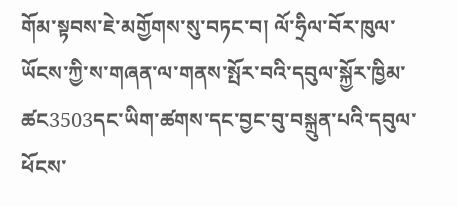གོམ་སྟབས་ཇེ་མགྱོགས་སུ་བཏང་བ། ལོ་ཧྲིལ་བོར་ཁུལ་ཡོངས་ཀྱི་ས་གཞན་ལ་གནས་སྤོར་བའི་དབུལ་སྐྱོར་ཁྱིམ་ཚང3503དང་ཡིག་ཚགས་དང་བྱང་བུ་བསྐྲུན་པའི་དབུལ་ཕོངས་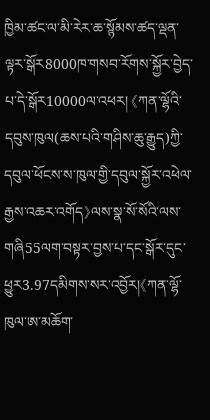ཁྱིམ་ཚང་ལ་མི་རེར་ཆ་སྙོམས་ཚད་ལྡན་ལྟར་སྒོར8000ཁ་གསབ་རོགས་སྐྱོར་བྱེད་པ་དེ་སྒོར10000ལ་འཕར། 《ཀན་ལྷོའི་དབུས་ཁུལ(ཆས་པའི་གཤིས་ཆུ་རྒྱུད)ཀྱི་དབུལ་ཕོངས་ས་ཁུལ་གྱི་དབུལ་སྐྱོར་འཕེལ་རྒྱས་འཆར་འགོད》ལས་སྣ་སོ་སོའི་ལས་གཞི55ལག་བསྟར་བྱས་པ་དང་སྒོར་དུང་ཕྱུར3.97དམིགས་སར་འབྱོར།《ཀན་ལྷོ་ཁུལ་ཨ་མཆོག་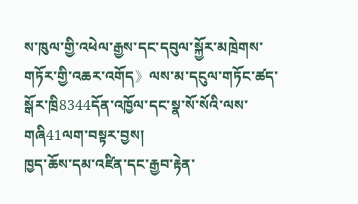ས་ཁུལ་གྱི་འཕེལ་རྒྱས་དང་དབུལ་སྐྱོར་མཁྲེགས་གཏོར་གྱི་འཆར་འགོད》ལས་མ་དངུལ་གཏོང་ཚད་སྒོར་ཁྲི8344དོན་འཁྱོལ་དང་སྣ་སོ་སོའི་ལས་གཞི41ལག་བསྟར་བྱས།
ཁྱད་ཆོས་དམ་འཛིན་དང་རྒྱབ་རྟེན་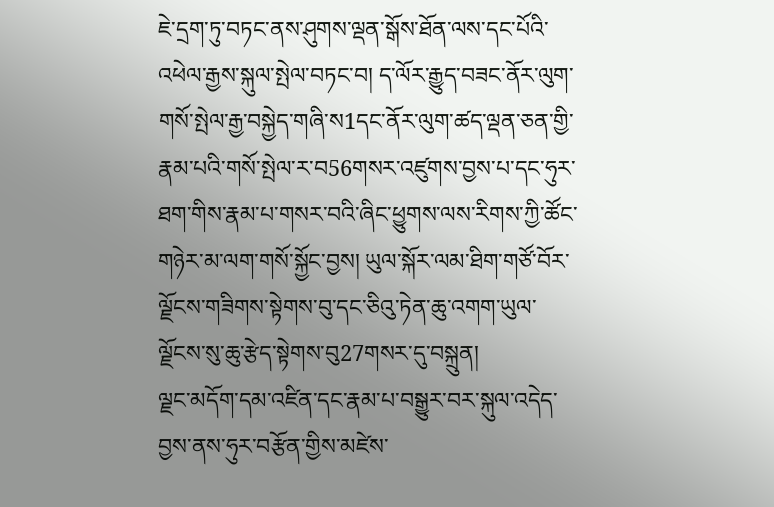ཇེ་དྲག་ཏུ་བཏང་ནས་ཤུགས་ལྡན་སྒོས་ཐོན་ལས་དང་པོའི་འཕེལ་རྒྱས་སྐུལ་སྤེལ་བཏང་བ། ད་ལོར་རྒྱུད་བཟང་ནོར་ལུག་གསོ་སྤེལ་རྒྱ་བསྐྱེད་གཞི་ས1དང་ནོར་ལུག་ཚད་ལྡན་ཅན་གྱི་རྣམ་པའི་གསོ་སྤེལ་ར་བ56གསར་འཛུགས་བྱས་པ་དང་ཧུར་ཐག་གིས་རྣམ་པ་གསར་བའི་ཞིང་ཕྱུགས་ལས་རིགས་ཀྱི་ཚོང་གཉེར་མ་ལག་གསོ་སྐྱོང་བྱས། ཡུལ་སྐོར་ལམ་ཐིག་གཙོ་བོར་ལྗོངས་གཟིགས་སྟེགས་བུ་དང་ཅིའུ་ཏེན་ཆུ་འགག་ཡུལ་ལྗོངས་སུ་ཆུ་རྩེད་སྟེགས་བུ27གསར་དུ་བསྐྲུན།
ལྗང་མདོག་དམ་འཛིན་དང་རྣམ་པ་བསྒྱུར་བར་སྐུལ་འདེད་བྱས་ནས་ཧུར་བརྩོན་གྱིས་མཛེས་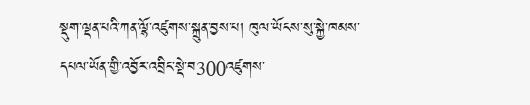སྡུག་ལྡན་པའི་ཀན་ལྷོ་འཛུགས་སྐྲུན་བྱས་པ། ཁུལ་ཡོངས་སུ་སྐྱེ་ཁམས་དཔལ་ཡོན་གྱི་འབྱོར་འབྲིང་སྡེ་བ300འཛུགས་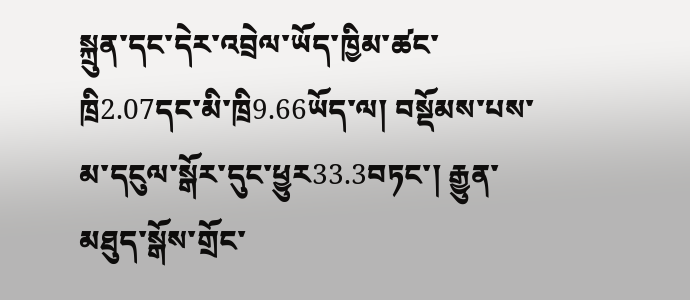སྐྲུན་དང་དེར་འབྲེལ་ཡོད་ཁྱིམ་ཚང་ཁྲི2.07དང་མི་ཁྲི9.66ཡོད་ལ། བསྡོམས་པས་མ་དངུལ་སྒོར་དུང་ཕྱུར33.3བཏང་། རྒྱུན་མཐུད་སྒོས་གྲོང་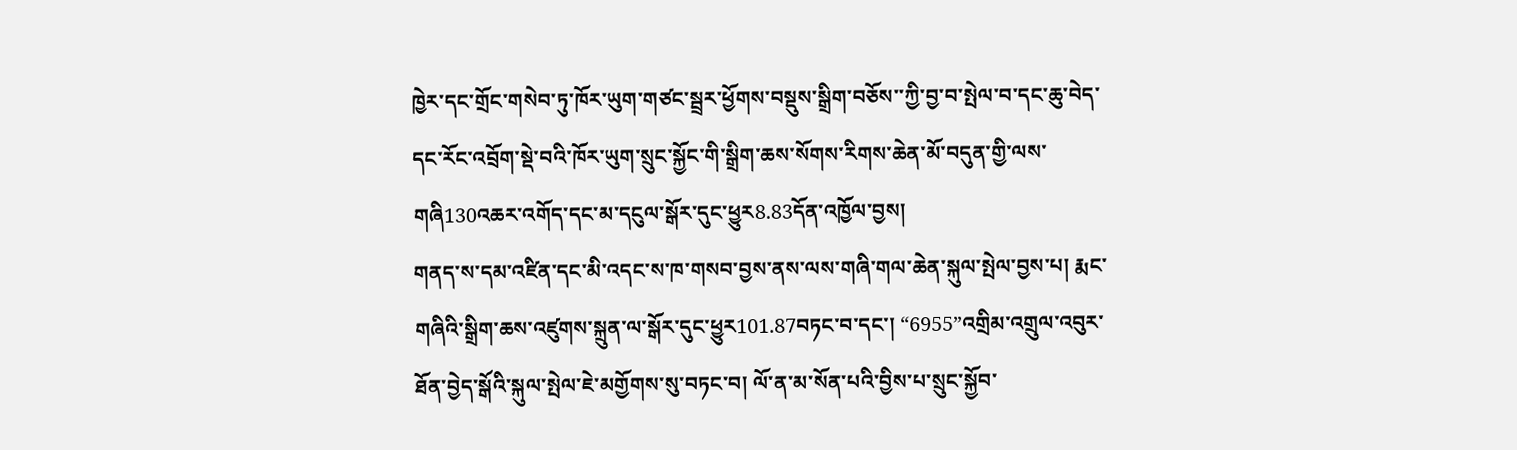ཁྱེར་དང་གྲོང་གསེབ་ཏུ་ཁོར་ཡུག་གཙང་སྦྲར་ཕྱོགས་བསྡུས་སྒྲིག་བཅོས་་ཀྱི་བྱ་བ་སྤེལ་བ་དང་ཆུ་བེད་དང་རོང་འབྲོག་སྡེ་བའི་ཁོར་ཡུག་སྲུང་སྐྱོང་གི་སྒྲིག་ཆས་སོགས་རིགས་ཆེན་མོ་བདུན་གྱི་ལས་གཞི130འཆར་འགོད་དང་མ་དངུལ་སྒོར་དུང་ཕྱུར8.83དོན་འཁྱོལ་བྱས།
གནད་ས་དམ་འཛིན་དང་མི་འདང་ས་ཁ་གསབ་བྱས་ནས་ལས་གཞི་གལ་ཆེན་སྐུལ་སྤེལ་བྱས་པ། རྨང་གཞིའི་སྒྲིག་ཆས་འཛུགས་སྐྲུན་ལ་སྒོར་དུང་ཕྱུར101.87བཏང་བ་དང་། “6955”འགྲིམ་འགྲུལ་འབུར་ཐོན་བྱེད་སྒོའི་སྐུལ་སྤེལ་ཇེ་མགྱོགས་སུ་བཏང་བ། ལོ་ན་མ་སོན་པའི་བྱིས་པ་སྲུང་སྐྱོབ་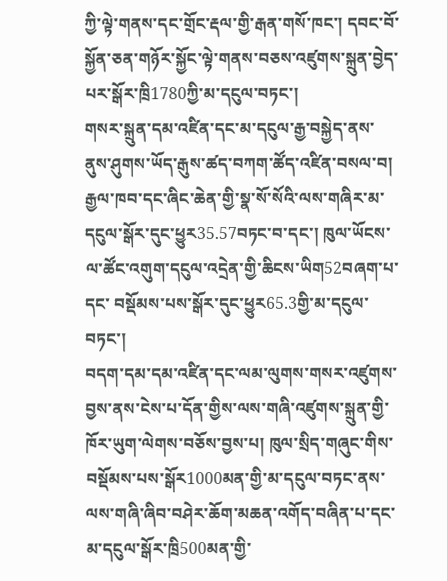ཀྱི་ལྟེ་གནས་དང་གྲོང་རྡལ་གྱི་རྒན་གསོ་ཁང་། དབང་བོ་སྐྱོན་ཅན་གཉོར་སྐྱོང་ལྟེ་གནས་བཅས་འཛུགས་སྐྲུན་བྱེད་པར་སྒོར་ཁྲི1780ཀྱི་མ་དངུལ་བཏང་།
གསར་སྐྲུན་དམ་འཛིན་དང་མ་དངུལ་རྒྱ་བསྐྱེད་ནས་ནུས་ཤུགས་ཡོད་རྒུས་ཚད་བཀག་ཚོད་འཛིན་བསལ་བ། རྒྱལ་ཁབ་དང་ཞིང་ཆེན་གྱི་སྣ་སོ་སོའི་ལས་གཞིར་མ་དངུལ་སྒོར་དུང་ཕྱུར35.57བཏང་བ་དང་། ཁུལ་ཡོངས་ལ་ཚོང་འགུག་དངུལ་འདྲེན་གྱི་ཆིངས་ཡིག52བཞག་པ་དང་ བསྡོམས་པས་སྒོར་དུང་ཕྱུར65.3གྱི་མ་དངུལ་བཏང་།
བདག་དམ་དམ་འཛིན་དང་ལམ་ལུགས་གསར་འཛུགས་བྱས་ནས་ངེས་པ་དོན་གྱིས་ལས་གཞི་འཛུགས་སྐྲུན་གྱི་ཁོར་ཡུག་ལེགས་བཅོས་བྱས་པ། ཁུལ་སྲིད་གཞུང་གིས་བསྡོམས་པས་སྒོར1000མན་གྱི་མ་དངུལ་བཏང་ནས་ལས་གཞི་ཞིབ་བཤེར་ཆོག་མཆན་འགོད་བཞིན་པ་དང་མ་དངུལ་སྒོར་ཁྲི500མན་གྱི་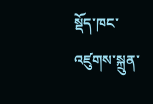སྡོད་ཁང་འཛུགས་སྐྲུན་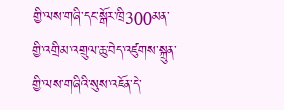གྱི་ལས་གཞི་དང་སྒོར་ཁྲི300མན་གྱི་འགྲིམ་འགྲུལ་ཆུ་བེད་འཛུགས་སྐྲུན་གྱི་ལས་གཞིའི་སུས་འཇོན་དེ་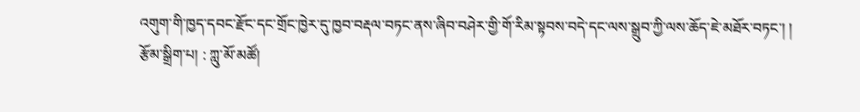འགུག་གི་ཁྱད་དབང་རྫོང་དང་གྲོང་ཁྱེར་དུ་ཁྱབ་བརྡལ་བཏང་ནས་ཞིབ་བཤེར་གྱི་གོ་རིམ་སྟབས་བདེ་དང་ལས་སྒྲུབ་ཀྱི་ལས་ཆོད་ཇེ་མཐོར་བཏང་། །
རྩོམ་སྒྲིག་པ། : ཀླུ་མོ་མཚོ།